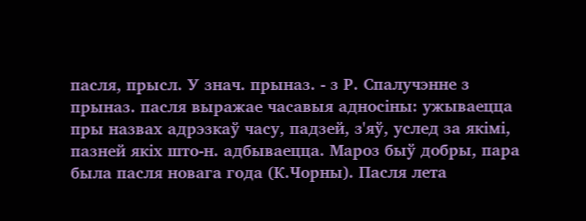пасля, прысл. У знач. прыназ. - з Р. Спалучэнне з прыназ. пасля выражае часавыя адносіны: ужываецца пры назвах адрэзкаў часу, падзей, з'яў, услед за якімі, пазней якіх што-н. адбываецца. Мароз быў добры, пара была пасля новага года (К.Чорны). Пасля лета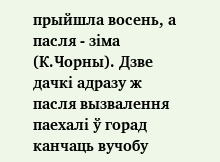прыйшла восень, а пасля - зіма (К.Чорны). Дзве дачкі адразу ж пасля вызвалення паехалі ў горад канчаць вучобу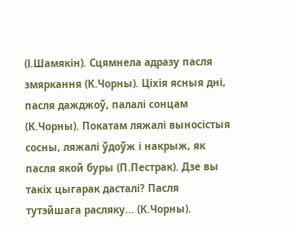(І.Шамякін). Сцямнела адразу пасля змяркання (К.Чорны). Ціхія ясныя дні, пасля дажджоў, палалі сонцам (К.Чорны). Покатам ляжалі выносістыя сосны, ляжалі ўдоўж і накрыж, як пасля якой буры (П.Пестрак). Дзе вы такіх цыгарак дасталі? Пасля тутэйшага расляку... (К.Чорны).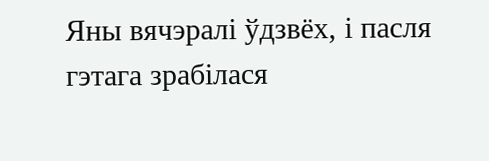Яны вячэралі ўдзвёх, і пасля гэтага зрабілася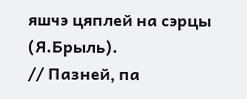яшчэ цяплей на сэрцы (Я.Брыль).
// Пазней, па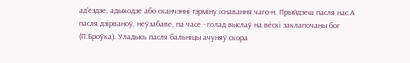ад'ездзе, адыходзе або сканчэнні тэрміну існавання чаго-н. Прыйдзеш пасля нас.А пасля дзірваноў, неўзабаве, па часе - голад выслаў на вёскі заклапочаны бог (П.Броўка). Уладысь пасля бальніцы ачуняў скора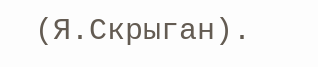(Я.Скрыган).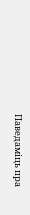Паведаміць пра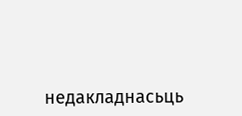недакладнасьць